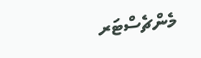މެންޗެސްޓަރ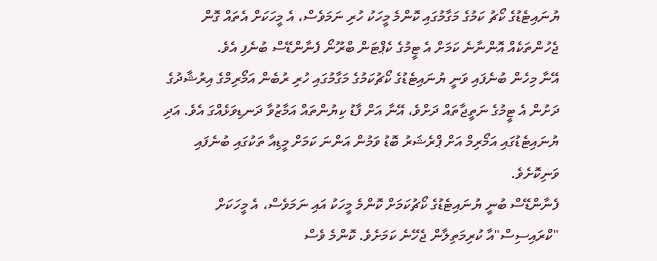ޔުނައިޓެޑުގެ ކޯޗު ކަމުގެ މަގާމުގައި ކޮންމެ މީހަކު ހުރި ނަމަވެސް، އެ މީހަކަށް އެތައް ގޮން ޖެހުންތަކެއް އޮންނާނެ ކަމަށް އެ ޓީމުގެ ކެޕްޓަން ބްރޫނޯ ފެނާންޑޭސް ބުނެފި އެވެ.
އޭނާ މިހެން ބުނެފައި ވަނީ ޔުނައިޓެޑުގެ ކޯޗުކަމުގެ މަގާމުގައި ހުރި ރުބެން އަމޯރިމްގެ އިރުޝާދުގެ ދަށުން އެ ޓީމުގެ ނަތީޖާތައް ދަށްވެ، އޭނާ އަށް ފާޑު ކިޔުންތައް އަމާޒުވާ ދަނޑިވަޅެއްގަ އެވެ. އަދި ޔުނައިޓެޑުގައި އަމޯރިމް އަށް ޕްރެޝަރު ބޮޑު ވަމުން އަންނަ ކަމަށް މީޑިއާ ތަކުގައި ބުނެފައި ވަނިކޮށެވެ.
ފެނާންޑޭސް ބުނީ ޔުނައިޓެޑުގެ ކޯޗުކަމަށް ކޮންމެ މީހަކު އައި ނަމަވެސް، އެ މީހަކަށް "ކްރައިސިސް"އާ ކުރިމަތިލާން ޖެހޭނެ ކަމަށެވެ. ކޮންމެ ވެސް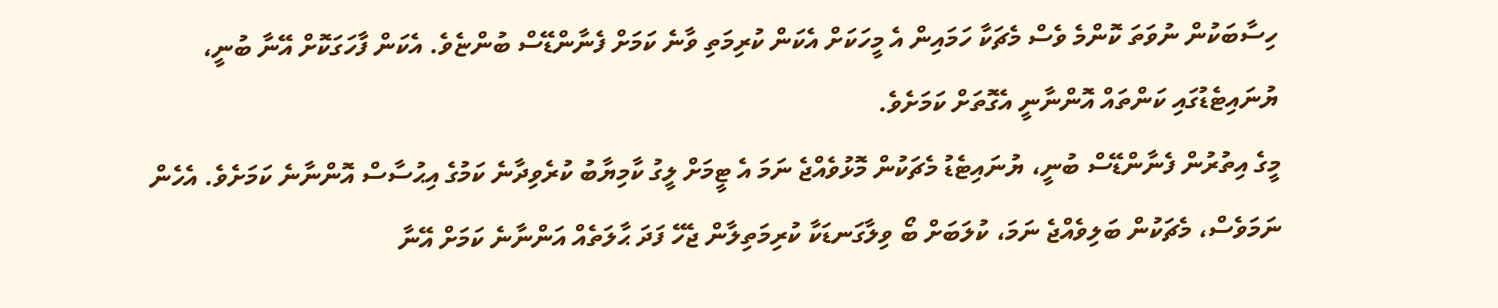ހިސާބަކުން ނުވަތަ ކޮންމެ ވެސް މެޗަކާ ހަމައިން އެ މީހަކަށް އެކަން ކުރިމަތި ވާނެ ކަމަށް ފެނާންޑޭސް ބުންޏެވެ. އެކަން ފާހަގަކޮށް އޭނާ ބުނީ، ޔުނައިޓެޑުގައި ކަންތައް އޮންނާނީ އެގޮތަށް ކަމަށެވެ.
މީގެ އިތުރުން ފެނާންޑޭސް ބުނީ، ޔުނައިޓެޑު މެޗަކުން މޮޅުވެއްޖެ ނަމަ އެ ޓީމަށް ލީގު ކާމިޔާބު ކުރެވިދާނެ ކަމުގެ އިޙުސާސް އޮންނާނެ ކަމަށެވެ. އެހެން ނަމަވެސް، މެޗަކުން ބަލިވެއްޖެ ނަމަ، ކުލަބަށް ބޯ ވިލާގަނޑަކާ ކުރިމަތިލާން ޖެހޭ ފަދަ ޙާލަތެއް އަންނާނެ ކަމަށް އޭނާ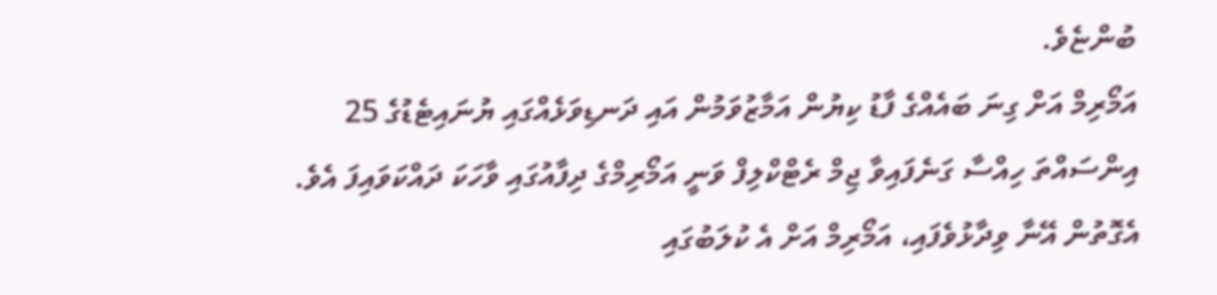ބުންޏެވެ.
އަމޯރިމް އަށް ގިނަ ބައެއްގެ ފާޑު ކިޔުން އަމާޒުވަމުން އައި ދަނޑިވަޅެއްގައި ޔުނައިޓެޑުގެ 25 އިންސައްތަ ހިއްސާ ގަނެފައިވާ ޖިމް ރެޓްކްލިފް ވަނީ އަމޯރިމްގެ ދިފާއުގައި ވާހަކަ ދައްކަވައިފަ އެވެ. އެގޮތުން އޭނާ ވިދާޅުވެފައި، އަމޯރިމް އަށް އެ ކުލަބުގައި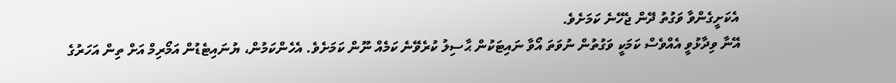އެކަށީގެންވާ ވަގުތު ދޭން ޖެހޭނެ ކަމަށެވެ.
އޭނާ ވިދާޅުވީ އެއްވެސް ކަމަކީ ވަގުތުން ނުވަތަ އޯވާ ނައިޓަކުން ޙާސިލު ކުރެވޭނެ ކަމެއް ނޫން ކަމަށެވެ. އެހެންކަމުން، ޔުނައިޓެޑުން އަމޯރިމް އަށް ތިން އަހަރުގެ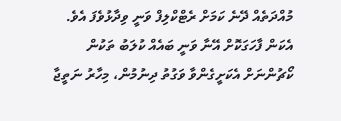މުއްދަތެއް ދޭނެ ކަމަށް ރެޓްކްލިފް ވަނީ ވިދާޅުވެފަ އެވެ. އެކަން ފާހަގަކޮށް އޭނާ ވަނީ ބައެއް ކުލަބު ތަކުން ކޯޗުންނަށް އެކަށީގެންވާ ވަގުތު ދިނުމުން، މިހާރު ނަތީޖާ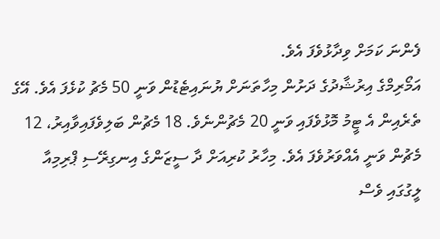ފެންނަ ކަމަށް ވިދާޅުވެފަ އެވެ.
އަމޯރިމްގެ އިރުޝާދުގެ ދަށުން މިހާތަނަށް ޔުނައިޓެޑުން ވަނީ 50 މެޗު ކުޅެފަ އެވެ. އޭގެ ތެރެއިން އެ ޓީމު މޮޅުވެފައި ވަނީ 20 މެޗުންނެވެ. 18 މެޗުން ބަލިވެފައިވާއިރު، 12 މެޗުން ވަނީ އެއްވަރުވެފަ އެވެ. މިހާރު ކުރިއަށް ދާ ސީޒަންގެ އިނގިރޭސި ޕްރިމިއާ ލީގުގައި ވެސް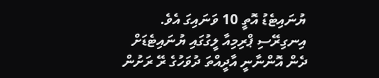ޔުނައިޓެޑު އޮތީ 10 ވަނައިގަ އެވެ.
އިނގިރޭސި ޕްރިމިއާ ލީގުގައި ޔުނައިޓެޑަށް ދެން އޮންނާނީ އާދީއްތަ ދުވަހުގެ ރޭ ރަށުން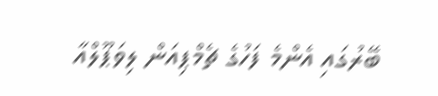ބޭރުގައި އެންމެ ފަހުގެ ޗެމްޕިއަން ލިވަޕޫލްއާ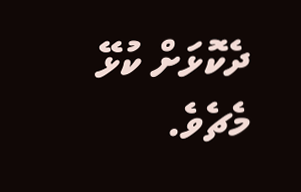ދެކޮޅަށް ކުޅޭ މެޗެވެ.